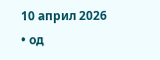10 април 2026
• од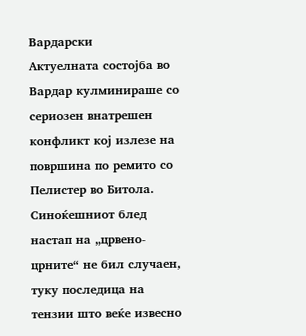Вардарски
Актуелната состојба во Вардар кулминираше со сериозен внатрешен конфликт кој излезе на површина по ремито со Пелистер во Битола. Синоќешниот блед настап на „црвено-црните“ не бил случаен, туку последица на тензии што веќе извесно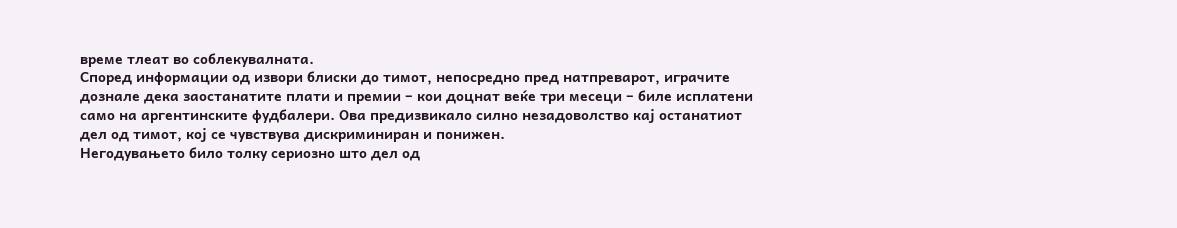време тлеат во соблекувалната.
Според информации од извори блиски до тимот, непосредно пред натпреварот, играчите дознале дека заостанатите плати и премии – кои доцнат веќе три месеци – биле исплатени само на аргентинските фудбалери. Ова предизвикало силно незадоволство кај останатиот дел од тимот, кој се чувствува дискриминиран и понижен.
Негодувањето било толку сериозно што дел од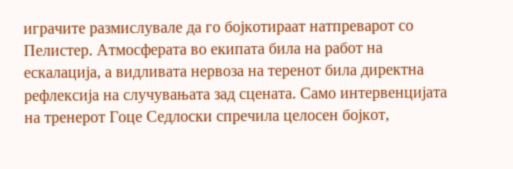играчите размислувале да го бојкотираат натпреварот со Пелистер. Атмосферата во екипата била на работ на ескалација, а видливата нервоза на теренот била директна рефлексија на случувањата зад сцената. Само интервенцијата на тренерот Гоце Седлоски спречила целосен бојкот,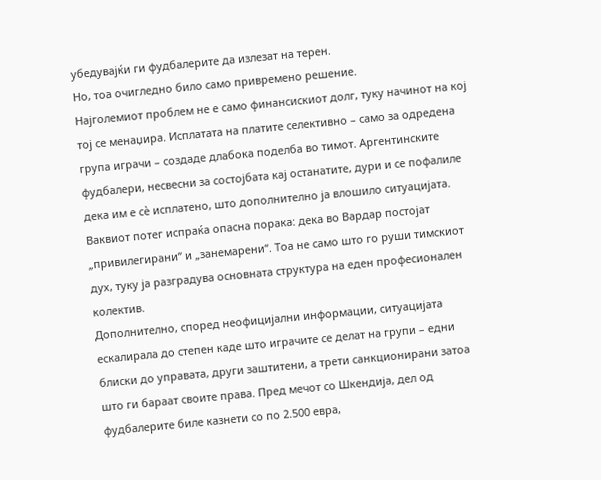убедувајќи ги фудбалерите да излезат на терен.
Но, тоа очигледно било само привремено решение.
Најголемиот проблем не е само финансискиот долг, туку начинот на кој тој се менаџира. Исплатата на платите селективно – само за одредена група играчи – создаде длабока поделба во тимот. Аргентинските фудбалери, несвесни за состојбата кај останатите, дури и се пофалиле дека им е сè исплатено, што дополнително ја влошило ситуацијата.
Ваквиот потег испраќа опасна порака: дека во Вардар постојат „привилегирани“ и „занемарени“. Тоа не само што го руши тимскиот дух, туку ја разградува основната структура на еден професионален колектив.
Дополнително, според неофицијални информации, ситуацијата ескалирала до степен каде што играчите се делат на групи – едни блиски до управата, други заштитени, а трети санкционирани затоа што ги бараат своите права. Пред мечот со Шкендија, дел од фудбалерите биле казнети со по 2.500 евра,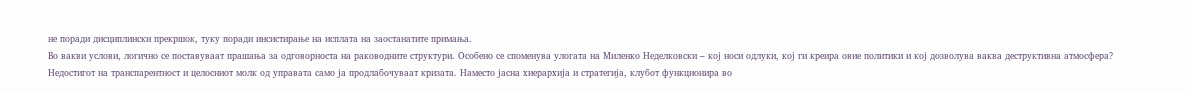не поради дисциплински прекршок, туку поради инсистирање на исплата на заостанатите примања.
Во вакви услови, логично се поставуваат прашања за одговорноста на раководните структури. Особено се споменува улогата на Миленко Неделковски – кој носи одлуки, кој ги креира овие политики и кој дозволува ваква деструктивна атмосфера?
Недостигот на транспарентност и целосниот молк од управата само ја продлабочуваат кризата. Наместо јасна хиерархија и стратегија, клубот функционира во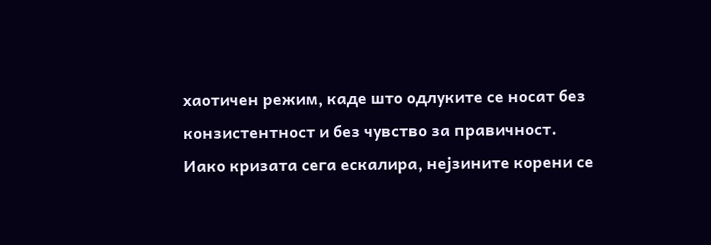хаотичен режим, каде што одлуките се носат без конзистентност и без чувство за правичност.
Иако кризата сега ескалира, нејзините корени се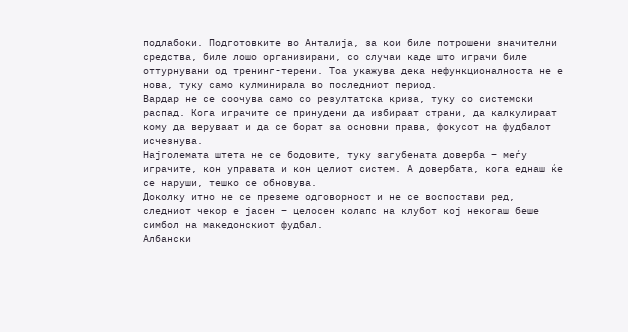подлабоки. Подготовките во Анталија, за кои биле потрошени значителни средства, биле лошо организирани, со случаи каде што играчи биле оттурнувани од тренинг-терени. Тоа укажува дека нефункционалноста не е нова, туку само кулминирала во последниот период.
Вардар не се соочува само со резултатска криза, туку со системски распад. Кога играчите се принудени да избираат страни, да калкулираат кому да веруваат и да се борат за основни права, фокусот на фудбалот исчезнува.
Најголемата штета не се бодовите, туку загубената доверба – меѓу играчите, кон управата и кон целиот систем. А довербата, кога еднаш ќе се наруши, тешко се обновува.
Доколку итно не се преземе одговорност и не се воспостави ред, следниот чекор е јасен – целосен колапс на клубот кој некогаш беше симбол на македонскиот фудбал.
Албански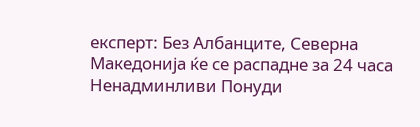експерт: Без Албанците, Северна Македонија ќе се распадне за 24 часа
Ненадминливи Понуди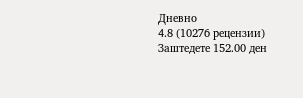Дневно
4.8 (10276 рецензии)
Заштедете 152.00 ден